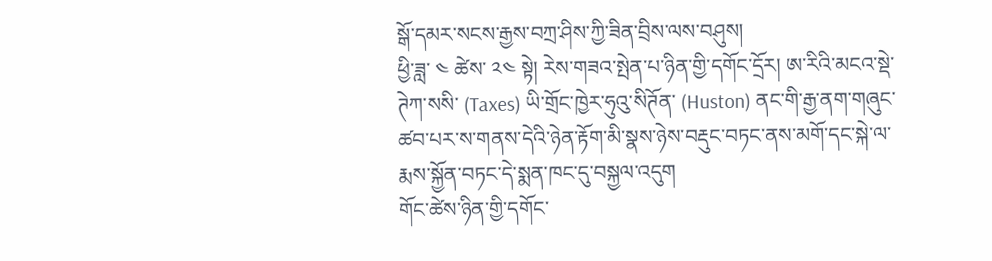སྒོ་དམར་སངས་རྒྱས་བཀྲ་ཤིས་ཀྱི་ཟིན་བྲིས་ལས་བཤུས།
ཕྱི་ཟླ་ ༤ ཚེས་ ༢༤ སྟེ། རེས་གཟའ་སྤེན་པ་ཉིན་གྱི་དགོང་དྲོར། ཨ་རིའི་མངའ་སྡེ་ཊེཀ་སསི་ (Taxes) ཡི་གྲོང་ཁྱེར་ཧུའུ་སིཊོན་ (Huston) ནང་གི་རྒྱ་ནག་གཞུང་ཚབ་པར་ས་གནས་དེའི་ཉེན་རྟོག་མི་སྣས་ཉེས་བརྡུང་བཏང་ནས་མགོ་དང་སྐེ་ལ་རྨས་སྐྱོན་བཏང་དེ་སྨན་ཁང་དུ་བསྐྱལ་འདུག
གོང་ཚེས་ཉིན་གྱི་དགོང་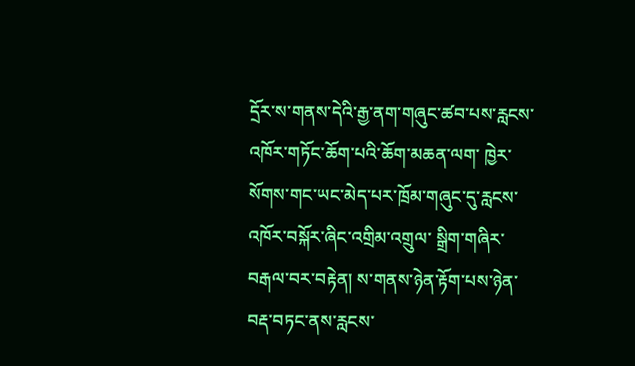དྲོར་ས་གནས་དེའི་རྒྱ་ནག་གཞུང་ཚབ་པས་རླངས་འཁོར་གཏོང་ཆོག་པའི་ཆོག་མཆན་ལག་ ཁྱེར་སོགས་གང་ཡང་མེད་པར་ཁྲོམ་གཞུང་དུ་རླངས་འཁོར་བསྐོར་ཞིང་འགྲིམ་འགྲུལ་ སྒྲིག་གཞིར་བརྒལ་བར་བརྟེན། ས་གནས་ཉེན་རྟོག་པས་ཉེན་བརྡ་བཏང་ནས་རླངས་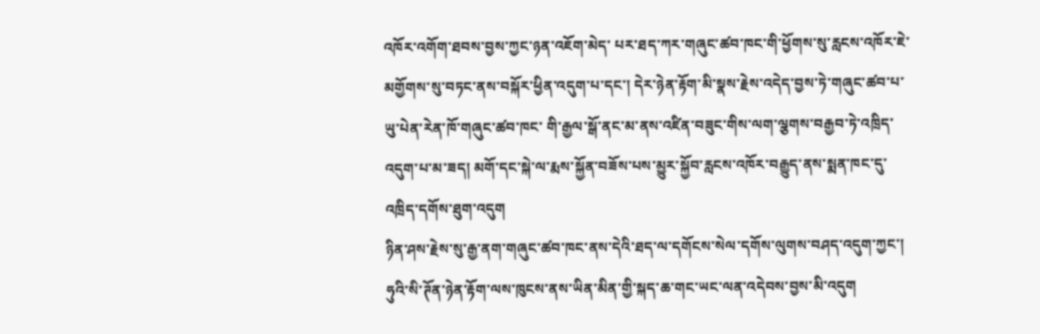འཁོར་འགོག་ཐབས་བྱས་ཀྱང་ཉན་འཇོག་མེད་ པར་ཐད་ཀར་གཞུང་ཚབ་ཁང་གི་ཕྱོགས་སུ་རླངས་འཁོར་ཇེ་མགྱོགས་སུ་བཏང་ནས་བསྐོར་ཕྱིན་འདུག་པ་དང་། དེར་ཉེན་རྟོག་མི་སྣས་རྗེས་འདེད་བྱས་ཏེ་གཞུང་ཚབ་པ་ཡུ་པེན་རེན་ཁོ་གཞུང་ཚབ་ཁང་ གི་རྒྱལ་སྒོ་ནང་མ་ནས་འཛིན་བཟུང་གིས་ལག་ལྕགས་བརྒྱབ་ཏེ་འཁྲིད་འདུག་པ་མ་ཟད། མགོ་དང་སྐེ་ལ་རྨས་སྐྱོན་བཟོས་པས་མྱུར་སྐྱོབ་རླངས་འཁོར་བརྒྱུད་ནས་སྨན་ཁང་དུ་ འཁྲིད་དགོས་ཐུག་འདུག
ཉིན་ཤས་རྗེས་སུ་རྒྱ་ནག་གཞུང་ཚབ་ཁང་ནས་དེའི་ཐད་ལ་དགོངས་སེལ་དགོས་ལུགས་བཤད་འདུག་ཀྱང་། ཧུའི་སི་ཊོན་ཉེན་རྟོག་ལས་ཁུངས་ནས་ཡིན་མིན་གྱི་སྐད་ཆ་གང་ཡང་ལན་འདེབས་བྱས་མི་འདུག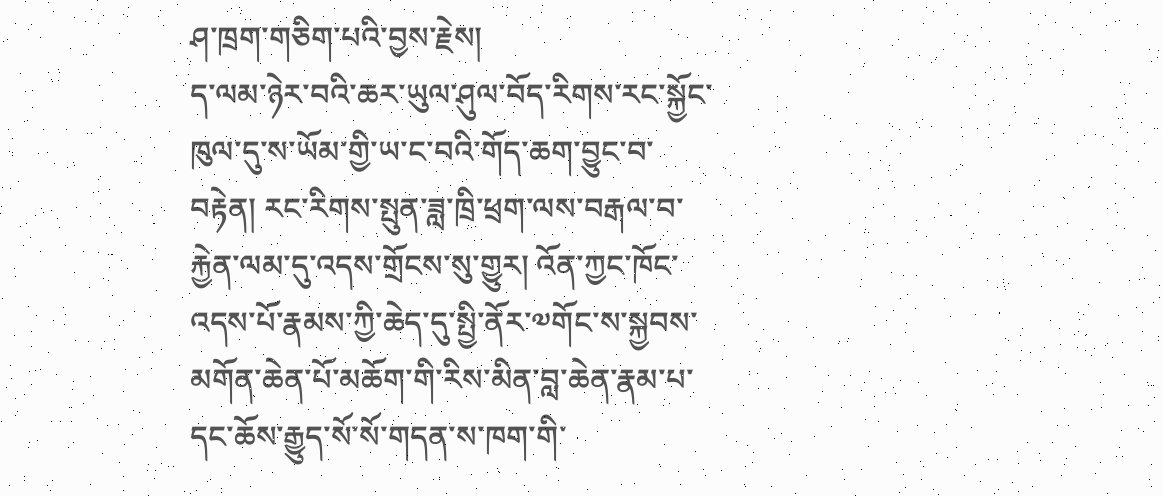ཤ་ཁྲག་གཅིག་པའི་བྱས་རྗེས།
ད་ལམ་ཉེར་བའི་ཆར་ཡུལ་ཤུལ་བོད་རིགས་རང་སྐྱོང་ཁུལ་དུ་ས་ཡོམ་གྱི་ཡ་ང་བའི་གོད་ཆག་བྱུང་བ་བརྟེན། རང་རིགས་སྤུན་ཟླ་ཁྲི་ཕྲག་ལས་བརྒལ་བ་རྐྱེན་ལམ་དུ་འདས་གྲོངས་སུ་གྱུར། འོན་ཀྱང་ཁོང་འདས་པོ་རྣམས་ཀྱི་ཆེད་དུ་སྤྱི་ནོར་༧གོང་ས་སྐྱབས་མགོན་ཆེན་པོ་མཆོག་གི་རིས་མིན་བླ་ཆེན་རྣམ་པ་དང་ཆོས་རྒྱུད་སོ་སོ་གདན་ས་ཁག་གི་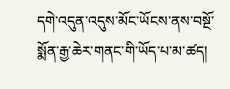དགེ་འདུན་འདུས་མོང་ཡོངས་ནས་བསྔོ་སྨོན་རྒྱ་ཆེར་གནང་གི་ཡོད་པ་མ་ཆ༹ད།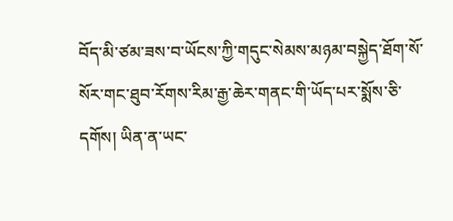བོད་མི་ཅ༹མ་ཟས་བ་ཡོངས་ཀྱི་གདུང་སེམས་མཉམ་བསྐྱེད་ཐོག་སོ་སོར་གང་ཐུབ་རོགས་རིམ་རྒྱ་ཆེར་གནང་གི་ཡོད་པར་སྨོས་ཅི་དགོས། ཡིན་ན་ཡང་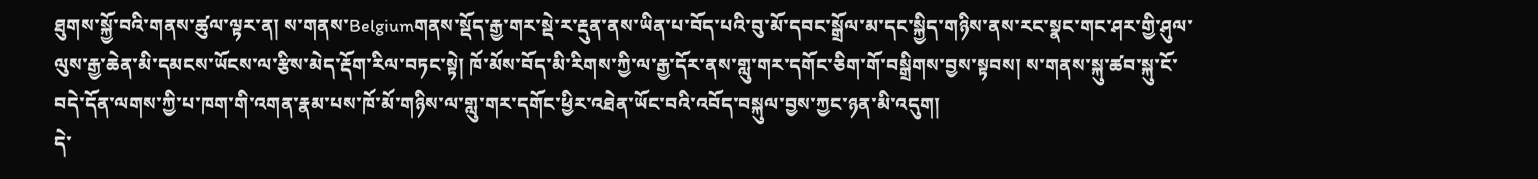ཐུགས་སྐྱོ་བའི་གནས་ཚུལ་ལྟར་ན། ས་གནས་Belgiumགནས་སྡོད་རྒྱ་གར་སྡེ་ར་རྡུན་ནས་ཡིན་པ་བོད་པའི་བུ་མོ་དབང་སྒྲོལ་མ་དང་སྐྱིད་གཉིས་ནས་རང་སྣང་གང་ཤར་གྱི་ཤུལ་ལུས་རྒྱ་ཆེན་མི་དམངས་ཡོངས་ལ་རྩིས་མེད་རྡོག་རིལ་བཏང་སྟེ། ཁོ་མོས་བོད་མི་རིགས་ཀྱི་ལ་རྒྱ་དོར་ནས་གླུ་གར་དགོང་ཅིག་གོ་བསྒྲིགས་བྱས་སྟབས། ས་གནས་སྐུ་ཆ༹བ་སྐུ་ངོ་བདེ་དོན་ལགས་ཀྱི་པ་ཁག་གི་འགན་རྣམ་པས་ཁོ་མོ་གཉིས་ལ་གླུ་གར་དགོང་ཕྱིར་འཐེན་ཡོང་བའི་འབོད་བསྐུལ་བྱས་ཀྱང་ཉན་མི་འདུག།
དེ་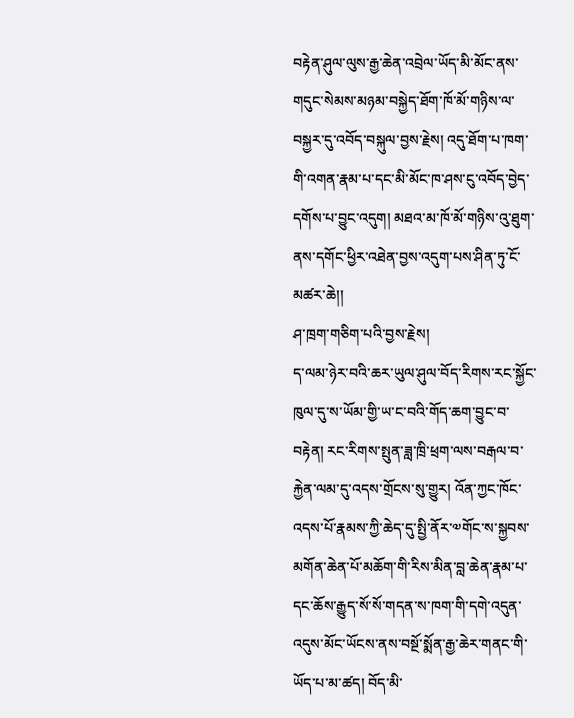བརྟེན་ཤུལ་ལུས་རྒྱ་ཆེན་འབྲེལ་ཡོད་མི་མོང་ནས་གདུང་སེམས་མཉམ་བསྐྱེད་ཐོག་ཁོ་མོ་གཉིས་ལ་བསྐྱར་དུ་འབོད་བསྐུལ་བྱས་རྗེས། འདུ་ཐོག་པ་ཁག་གི་འགན་རྣམ་པ་དང་མི་མོང་ཁ་ཤས་ངུ་འབོད་བྱེད་དགོས་པ་བྱུང་འདུག། མཐའ་མ་ཁོ་མོ་གཉིས་འུ་ཐུག་ནས་དགོང་ཕྱིར་འཐེན་བྱས་འདུག་པས་ཤིན་ཏུ་ངོ་མཆ༹ར་ཆེ།།
ཤ་ཁྲག་གཅིག་པའི་བྱས་རྗེས།
ད་ལམ་ཉེར་བའི་ཆར་ཡུལ་ཤུལ་བོད་རིགས་རང་སྐྱོང་ཁུལ་དུ་ས་ཡོམ་གྱི་ཡ་ང་བའི་གོད་ཆག་བྱུང་བ་བརྟེན། རང་རིགས་སྤུན་ཟླ་ཁྲི་ཕྲག་ལས་བརྒལ་བ་རྐྱེན་ལམ་དུ་འདས་གྲོངས་སུ་གྱུར། འོན་ཀྱང་ཁོང་འདས་པོ་རྣམས་ཀྱི་ཆེད་དུ་སྤྱི་ནོར་༧གོང་ས་སྐྱབས་མགོན་ཆེན་པོ་མཆོག་གི་རིས་མིན་བླ་ཆེན་རྣམ་པ་དང་ཆོས་རྒྱུད་སོ་སོ་གདན་ས་ཁག་གི་དགེ་འདུན་འདུས་མོང་ཡོངས་ནས་བསྔོ་སྨོན་རྒྱ་ཆེར་གནང་གི་ཡོད་པ་མ་ཆ༹ད། བོད་མི་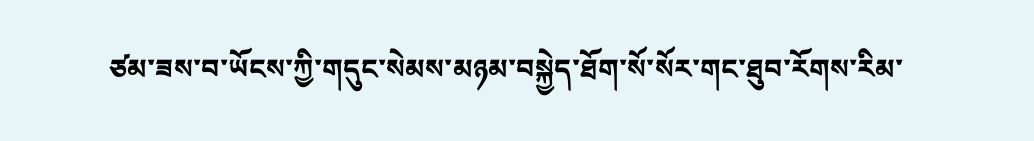ཅ༹མ་ཟས་བ་ཡོངས་ཀྱི་གདུང་སེམས་མཉམ་བསྐྱེད་ཐོག་སོ་སོར་གང་ཐུབ་རོགས་རིམ་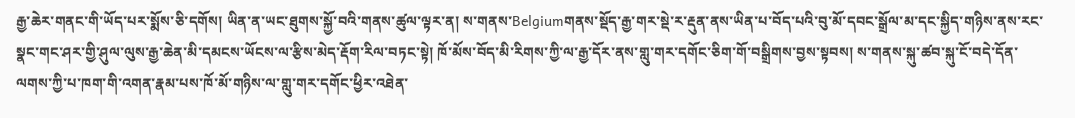རྒྱ་ཆེར་གནང་གི་ཡོད་པར་སྨོས་ཅི་དགོས། ཡིན་ན་ཡང་ཐུགས་སྐྱོ་བའི་གནས་ཚུལ་ལྟར་ན། ས་གནས་Belgiumགནས་སྡོད་རྒྱ་གར་སྡེ་ར་རྡུན་ནས་ཡིན་པ་བོད་པའི་བུ་མོ་དབང་སྒྲོལ་མ་དང་སྐྱིད་གཉིས་ནས་རང་སྣང་གང་ཤར་གྱི་ཤུལ་ལུས་རྒྱ་ཆེན་མི་དམངས་ཡོངས་ལ་རྩིས་མེད་རྡོག་རིལ་བཏང་སྟེ། ཁོ་མོས་བོད་མི་རིགས་ཀྱི་ལ་རྒྱ་དོར་ནས་གླུ་གར་དགོང་ཅིག་གོ་བསྒྲིགས་བྱས་སྟབས། ས་གནས་སྐུ་ཆ༹བ་སྐུ་ངོ་བདེ་དོན་ལགས་ཀྱི་པ་ཁག་གི་འགན་རྣམ་པས་ཁོ་མོ་གཉིས་ལ་གླུ་གར་དགོང་ཕྱིར་འཐེན་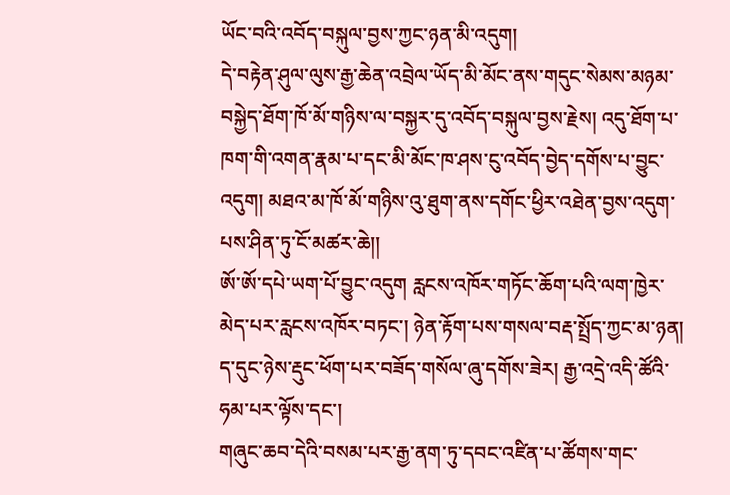ཡོང་བའི་འབོད་བསྐུལ་བྱས་ཀྱང་ཉན་མི་འདུག།
དེ་བརྟེན་ཤུལ་ལུས་རྒྱ་ཆེན་འབྲེལ་ཡོད་མི་མོང་ནས་གདུང་སེམས་མཉམ་བསྐྱེད་ཐོག་ཁོ་མོ་གཉིས་ལ་བསྐྱར་དུ་འབོད་བསྐུལ་བྱས་རྗེས། འདུ་ཐོག་པ་ཁག་གི་འགན་རྣམ་པ་དང་མི་མོང་ཁ་ཤས་ངུ་འབོད་བྱེད་དགོས་པ་བྱུང་འདུག། མཐའ་མ་ཁོ་མོ་གཉིས་འུ་ཐུག་ནས་དགོང་ཕྱིར་འཐེན་བྱས་འདུག་པས་ཤིན་ཏུ་ངོ་མཆ༹ར་ཆེ།།
ཨོ་ཨོ་དཔེ་ཡག་པོ་བྱུང་འདུག རླངས་འཁོར་གཏོང་ཆོག་པའི་ལག་ཁྱེར་མེད་པར་རླངས་འཁོར་བཏང་། ཉེན་རྟོག་པས་གསལ་བརྡ་སྤྲོད་ཀྱང་མ་ཉན། ད་དུང་ཉེས་རྡུང་ཕོག་པར་བཟོད་གསོལ་ཞུ་དགོས་ཟེར། རྒྱ་འདྲེ་འདི་ཚོའི་ཧམ་པར་ལྟོས་དང་།
གཞུང་ཆབ་དེའི་བསམ་པར་རྒྱ་ནག་ཏུ་དབང་འཛིན་པ་ཚོགས་གང་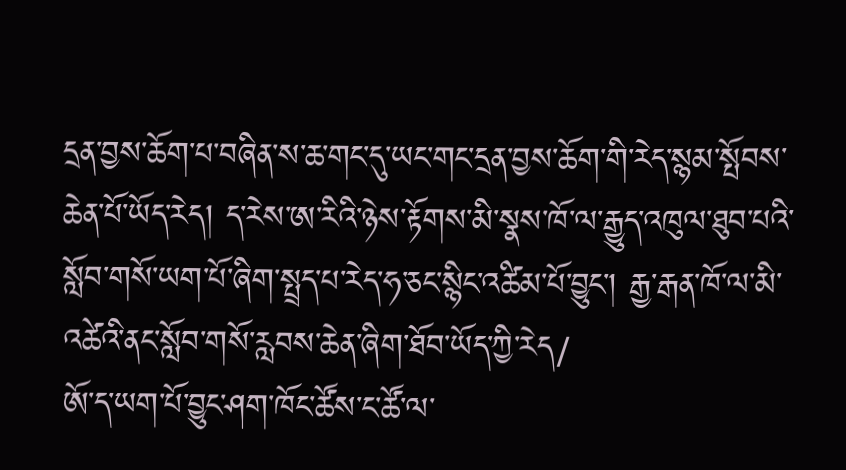དྲན་བྱས་ཆོག་པ་བཞིན་ས་ཆ་གང་དུ་ཡང་གང་དྲན་བྱས་ཆོག་གི་རེད་སྙམ་སྤོབས་ཆེན་པོ་ཡོད་རེད། ད་རེས་ཨ་རིའི་ཉེས་རྟོགས་མི་སྣས་ཁོ་ལ་རྒྱུད་འཁུལ་ཐུབ་པའི་སློབ་གསོ་ཡག་པོ་ཞིག་སྤྲད་པ་རེད་ཧ་ཅང་སྙིང་འཚིམ་པོ་བྱུང་། རྒྱ་རྒན་ཁོ་ལ་མི་འཚེའི་ནང་སློབ་གསོ་རླབས་ཆེན་ཞིག་ཐོབ་ཡོད་ཀྱི་རེད/
ཨོ་ད་ཡག་པོ་བྱུང་ཤག་ཁོང་ཚོས་ང་ཚོ་ལ་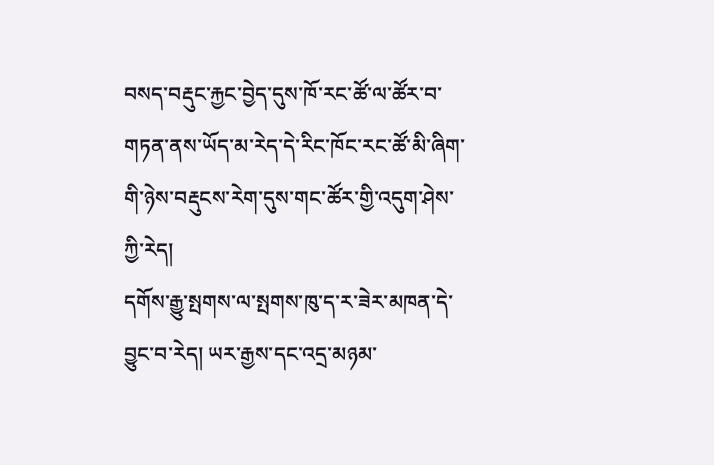བསད་བརྡུང་རྐྱང་བྱེད་དུས་ཁོ་རང་ཚོ་ལ་ཚོར་བ་གཏན་ནས་ཡོད་མ་རེད་དེ་རིང་ཁོང་རང་ཚོ་མི་ཞིག་གི་ཉེས་བརྡུངས་རེག་དུས་གང་ཚོར་གྱི་འདུག་ཤེས་ཀྱི་རེད།
དགོས་རྒྱུ་སྤགས་ལ་སྤགས་ཁུ་ད་ར་ཟེར་མཁན་དེ་བྱུང་བ་རེད། ཡར་རྒྱས་དང་འདྲ་མཉམ་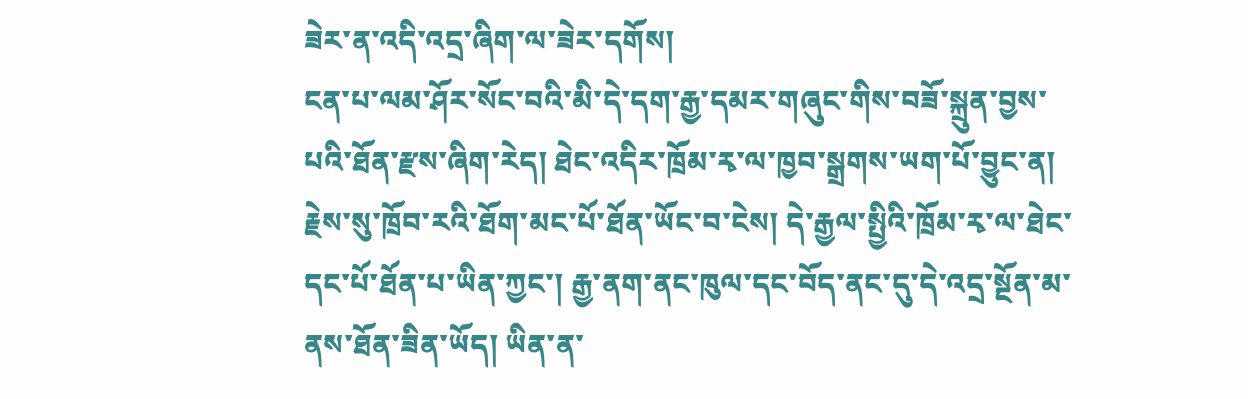ཟེར་ན་འདི་འདྲ་ཞིག་ལ་ཟེར་དགོས།
ངན་པ་ལམ་ཤོར་སོང་བའི་མི་དེ་དག་རྒྱ་དམར་གཞུང་གིས་བཟོ་སྐྲུན་བྱས་པའི་ཐོན་རྫས་ཞིག་རེད། ཐེང་འདིར་ཁྲོམ་རྭ་ལ་ཁྱབ་སྒྲགས་ཡག་པོ་བྱུང་ན།
རྗེས་སུ་ཁྲོབ་རའི་ཐོག་མང་པོ་ཐོན་ཡོང་བ་ངེས། དེ་རྒྱལ་སྤྱིའི་ཁྲོམ་རྭ་ལ་ཐེང་དང་པོ་ཐོན་པ་ཡིན་ཀྱང་། རྒྱ་ནག་ནང་ཁུལ་དང་བོད་ནང་དུ་དེ་འདྲ་སྔོན་མ་ནས་ཐོན་ཟིན་ཡོད། ཡིན་ན་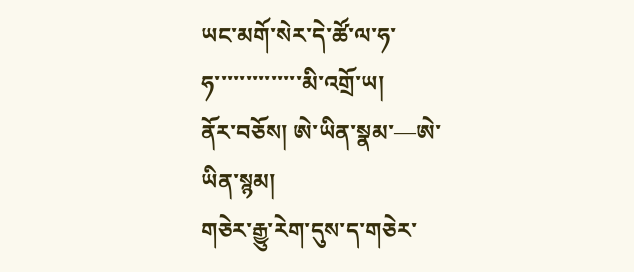ཡང་མགོ་སེར་དེ་ཚོ་ལ་ཧ་ཧ་་་་་་་་་་་་་་མི་འགྲོ་ཡ།
ནོར་བཅོས། ཨེ་ཡིན་སྣམ་—ཨེ་ཡིན་སྙམ།
གཅེར་རྒྱུ་རེག་དུས་ད་གཅེར་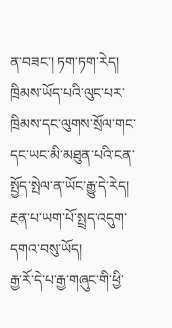ན་བཟང་། ཏག་ཏག་རེད།
ཁྲིམས་ཡོད་པའི་ལུང་པར་ཁྲིམས་དང་ལུགས་སྲོལ་གང་དང་ཡང་མི་མཐུན་པའི་ངན་སྤྱོད་སྤེལ་ན་ཡོང་རྒྱུ་དེ་རེད། རྔན་པ་ཡག་པོ་སྤྲད་འདུག་དགའ་བསུ་ཡོད།
རྒྱ་རོ་དེ་པ་རྒྱ་གཞུང་གི་ཕྱི་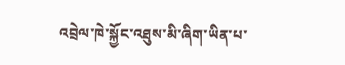འབྲེལ་ཁེ་སྐྱོང་འཐུས་མི་ཞིག་ཡིན་པ་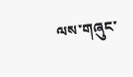ལས་གཞུང་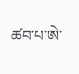ཚབ་པ་ཨེ་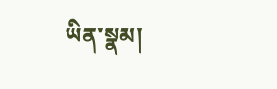ཡིན་སྣམ།